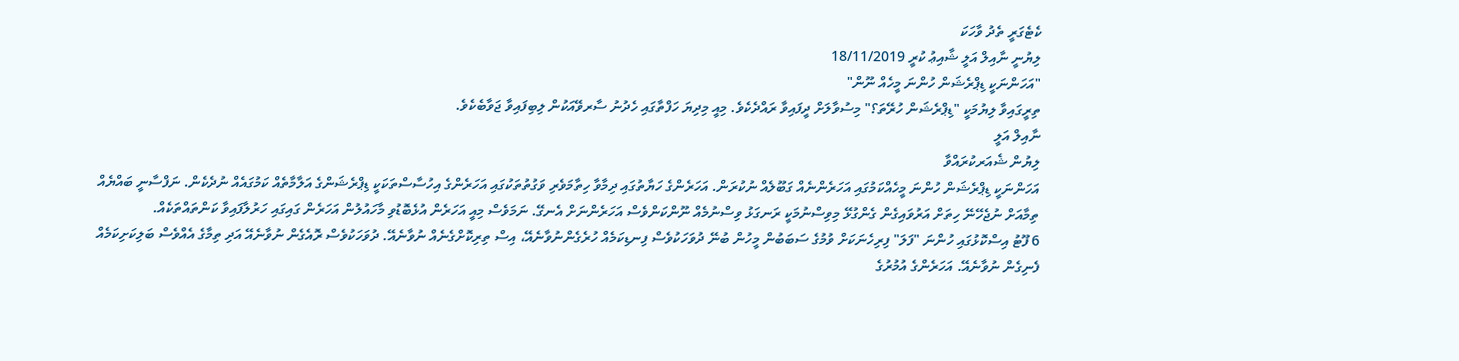ކެޓެގަރީ ތެދު ވާހަކަ
ލިޔުނީ ނާއިލް އަލީ ޝާއިޢު ކުރީ 18/11/2019
"އަހަންނަކީ ޑިޕްރެޝަން ހުންނަ މީހެއް ނޫން"
ތިރީގައިވާ ލިޔުމަކީ "ޑިޕްރެޝަން ހުރޭތަ؟" މިސުވާލަށް ދީފައިވާ ރައްދެކެވެ. މިއީ މިދިޔަ ހަފްތާގައި ހެދުނު ސާރވޭއަކުން ލިބިފައިވާ ޖަވާބެކެވެ.
ނާއިލް އަލީ
ލިޔުން ޝެއަރކުރައްވާ
އަހަންނަކީ ޑިޕްރެޝަން ހުންނަ މީހެއްކަމުގައި އަހަރެންނެއް ގަބޫލެއް ނުކުރަން. އަހަރެންގެ ހަޔާތުގައި ދިމާވާ ހިތާމަވެރި ވަގުތުތަކުގައި އަހަރެންގެ އިހުސާސްތަކަކީ ޑިޕްރެޝަންގެ އަލާމާތެއް ކަމުގައެއް ނުދެކެން. ނަފްސާނީ ބައްޔެއް ތިމާއަށް ނުޖެހޭނޭ ހިތަށް އަރުވައިގެން ގެންގުޅޭ މިވިސްނުމަކީ ރަނގަޅު ވިސްނުމެއް ނޫންކަންވެސް އަހަރެންނަށް އެނގޭ. ނަމަވެސް މިއީ އަހަރެން އުޅެބޮޑުވި މާހައުލުން އަހަރެން ގައިގައި ހަރުލާފައިވާ ކަންތައްތަކެއް.
6 ފޫޓު އިސްކޮޅުގައި ހުންނަ "ފަލަ" ފިރިހެނަކަށް ވުމުގެ ސަބަބުން މީހުން ބުނޭ ދުވަހަކުވެސް ފިނޑިކަމެއް ހުރެގެންނުވާނެއޭ، އިސް ތިރިކޮށްގެނެއް ނުވާނެއޭ. ދުވަހަކުވެސް ރޮއެގެން ނުވާނެއޭ އަދި ތިމާގެ އެއްވެސް ބަލިކަށިކަމެއް ފެނިގެން ނުވާނެއޭ. އަހަރެންގެ އުމުރުގެ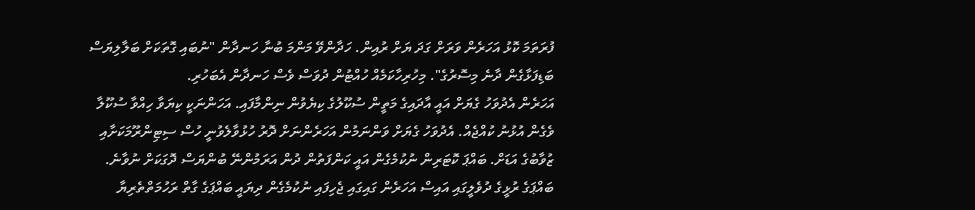ފުރަތަމަ ކޮޅު އަހަރެން ވަރަށް ގަދަ ޔަށް ރުއިން. ހަދާންވޭ މަންމަ ބުނާ ހަނދާން "ނުބައި ގޮތަކަށް ބަލާލިޔަސް ބަޑިފަޅާގެން ދާނެ މިސޮރުގެ". މިހުރިހާކަމެއް ހުއްޓުން ދުވަސް ވެސް ހަނދާން އެބަހުރި.
އަހަރެން އެދުވަހު ގެޔަށް އައީ އާދައިގެ މަތީން ސުކޫލުގެ ކިޔެވުން ނިންމާފައި. އަހަންނަކީ ކިޔަވާ ހިއްވާ ސުކޫލާ ވެގެން އުޅުނު ކުއްޖެއް. އެދުވަހު ގެޔަށް ވަންނަމުން އަހަރެންނަށް ދޮރު ހުޅުވާލެވުނީ ހުސް ސިޓިންރޫމަކަށާއި ޒުވާބުގެ އަޑަށް. ބައްޕަ ކޮޓަރިން ނުކުމެގެން އައީ ކަންފަތުން ދުން އަރަމުންނޭ ބުންޔަސް ދޮގަކަށް ނުވާނެ. ބައްޕަގެ ރުޅީގެ ދުވެލީގައި އައިސް އަހަރެން ގައިގައި ޖެހިފައި ނުކުމެގެން ދިޔައީ ބައްޕަގެ ގާތް ރަހުމަތްތެރިޔާ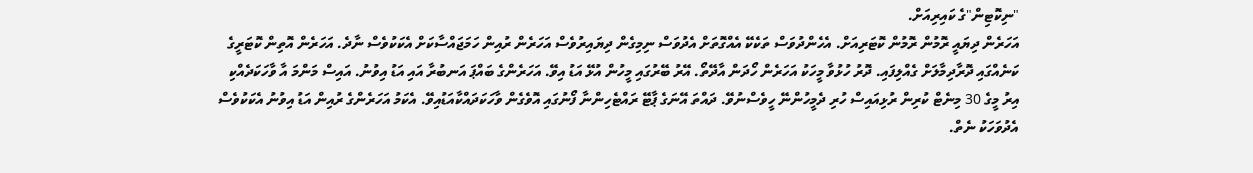"ނިކޮޓިން"ގެ ކައިރިއަށް.
އަހަރެން ދިޔައީ ރޮމުން ރޮމުން ކޮޓަރިއަށް. އެހެންދުވަސް ތަކެކޭ އެއްގޮތަށް އެދުވަސް ނިމިގެން ދިޔައިރުވެސް އަހަރެން ރުއިން ހަމަޖައްސާކަށް އެކަކުވެސް ނާދެ. އަހަރެން އޮތިން ކޮޓަރީގެ ކަނެއްގައި ދޮރާދިމާލަށް ގެއްލިފައި. ދޮރު ހުޅުވާ މީހަކު އަހަރެން ހޯދަން އާދޭތޯ. އޭރު ބޭރުގައި މީހުން އުޅޭ އަޑު އިވޭ. އަހަރެންގެ ބައްޕަ އަނބުރާ އައި އަޑު އިވުނު. އައިސް މަންމަ އާ ވާހަކަދެއްކި އިރު މީގެ 30 މިނެޓް ކުރިން ރުޅިއައިސް ހުރި ދެމީހުންނޭ ހީވެސްނުވޭ. ދައްތަ އޭނަގެ ޕާޓޭ ރައްޓެހިންނާ ފޯނުގައި އޮވެގެން ވާހަކަދައްކާއަޑުއިވޭ. އެކަމު އަހަރެންގެ ރުއިން އަޑު އިވުނު އެކަކުވެސް އެދުވަހަކު ނެތް.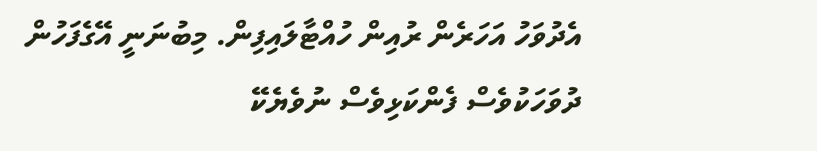އެދުވަހު އަހަރެން ރުއިން ހުއްޓާލައިފިން. މިބުނަނީ އޭގެފަހުން ދުވަހަކުވެސް ފެންކަޅިވެސް ނުވެޔެކޭ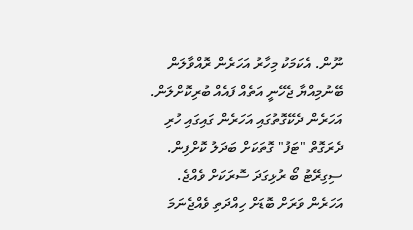ނޫން. އެކަމަކު މިހާރު އަހަރެން ރޮއްވާލަން ބޭނުމިއްޔާ ޖެހޭނީ އަތެއް ފައެއް ބުރިކޮށްލަން.
އަހަރެން ދެކޭގޮތުގައި އަހަރެން ގައިގައި ހުރި ދެރަގޮތް "ޓަފު" ގޮތަކަށް ބަދަލު ކޮށްފިން. ސިގިރޭޓު ބޯ ރުޅިގަދަ ސޮރަކަށް ވެއްޖެ. އަހަރެން ވަރަށް ބޮޑަށް ހިއްދަތި ވެއްޖެނަމަ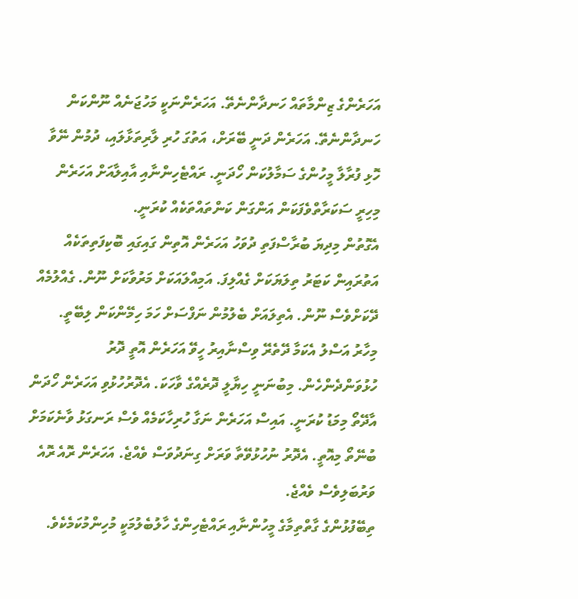އަހަރެންގެ ޒިންމާތައް ހަނދާންނެތޭ. އަހަރެންނަކީ މަހުޖަނެއް ނޫންކަން ހަނދާންނެތޭ. އަހަރެން ދަނީ ބޭރަށް، އަތުގަ ހުރި ލާރިތަޅާލައި، ދުމުން ނޭވާ ހޮޅި ފުރާލާ މީހުންގެ ސަމާލުކަން ހޯދަނީ. ރައްޓެހިންނާއި އާއިލާއަށް އަހަރެން މިހިރީ ސަކަރާތްވެފަކަން އަންގަން ކަންތައްތަކެއް ކުރަނީ.
އެގޮތުން މިދިޔަ ބުރާސްފަތި ދުވަހު އަހަރެން އޮތިން ގައިގައި ބޮކިފަތިތަކެއް އަތުރައިން ކަޓަރު ތިލަޔަކަށް ގެއްލިފަ. އަމިއްލައަކަށް މަރުވާކަށް ނޫން. ގެއްލުމެއް ދޭކަށްވެސް ނޫން. އެތިލައަށް ބެލުމުން ނަފްސަށް ހަމަ ހިމޭންކަން ލިބޭތީ.
މިހާރު އަސްލު އެކަމާ ދޭތެރޭ ވިސްނާއިރު ހީވޭ އަހަރެން އޮތީ ދޮރު ހުޅުވަންދެންހެން. މިބުނަނީ ހިޔާލީ ދޮރެއްގެ ވާހަކަ. އެދޮރުހުޅުވި އަހަރެން ހޯދަން އާދޭތޯ މިމަޑު ކުރަނީ. އައިސް އަހަރެން ނަގާ ހުރިހާކަމެއް ވެސް ރަނގަޅު ވާނެކަމަށް ބުނޭތޯ މިއޮތީ. އެދޮރު ނުހުޅުވޭތާ ވަރަށް ގިނަދުވަސް ވެއްޖެ. އަހަރެން ރޮއެ ރޮއެ ވަރުބަލިވެސް ވެއްޖެ.
ތިބޭފުޅުންގެ ގާތްތިމާގެ މީހުންނާއި ރައްޓެހިންގެ ހާލުބެލުމަކީ މުހިންމުކަމެކެވެ.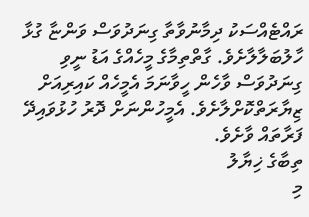ރައްޓެއްސަކު ދިމާނުވާތާ ގިނަދުވަސް ވަންޏާ ގުޅާ ހާލުބަލާލާށެވެ. ގާތްތިމާގެ މީހެއްގެ އަޑު ނީވި ގިނަދުވަސް ވާހެން ހީވާނަމަ އެމީހެއް ކައިރިއަށް ޒިޔާރަތްކޮށްލާށެވެ. އެމީހުންނަށް ދޮރު ހުޅުވައިދޭ ފަރާތައް ވާށެވެ.
ތިބާގެ ޚިޔާލު
މި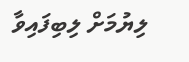ލިޔުމަށް ލިބިފައިވާ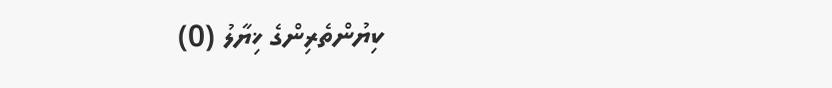ކިޔުންތެރިންގެ ޚިޔާލު (0)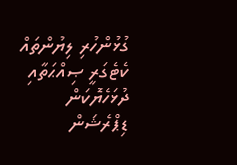ގުޅުންހުރި ލިޔުންތައް
ކެޓެގަރީ ޞިއްޙަތާއި ދުޅަހެޔޮކަން
ޑިޕްރެޝަން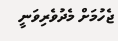ޖެހުމަށް މެދުވެރިވަނީ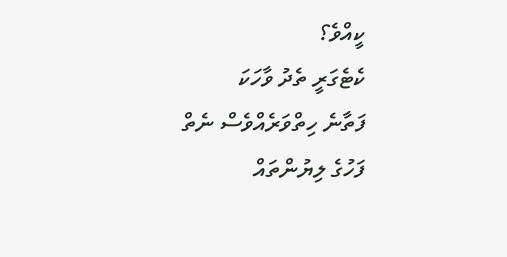ކީއްވެ؟
ކެޓެގަރީ ތެދު ވާހަކަ
ފަތާނެ ހިތްވަރެއްވެސް ނެތް
ފަހުގެ ލިޔުންތައް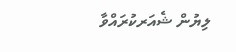ލިޔުން ޝެއަރކުރައްވާ